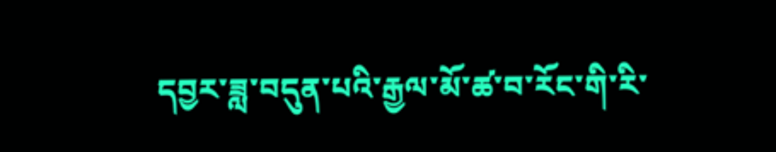དབྱར་ཟླ་བདུན་པའི་རྒྱལ་མོ་ཚ་བ་རོང་གི་རི་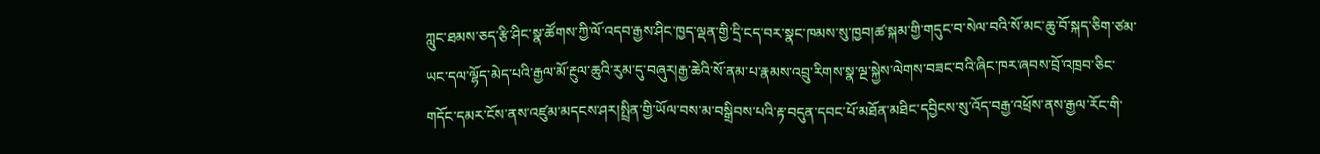ཀླུང་ཐམས་ཅད་རྩི་ཤིང་སྣ་ཚོགས་ཀྱི་ལོ་འདབ་རྒྱས་ཤིང་ཁྱད་ལྡན་གྱི་དྲི་ངད་བར་སྣང་ཁམས་སུ་ཁྱབ།ཚ་སྐམ་གྱི་གདུང་བ་སེལ་བའི་སོ་མང་ཆུ་བོ་སྐད་ཅིག་ཙམ་ཡང་དལ་ལྷོད་མེད་པའི་རྒྱལ་མོ་རྔུལ་ཆུའི་རུམ་དུ་བཞུར།རྒྱ་ཆེའི་སོ་ནམ་པ་རྣམས་འབྲུ་རིགས་སྣ་ལྔ་སྐྱེས་ལེགས་བཟང་བའི་ཞིང་ཁར་ཞབས་བྲོ་འཁྲབ་ཅིང་གདོང་དམར་ངོས་ནས་འཛུམ་མདངས་ཤར།སྤྲིན་གྱི་ཡོལ་བས་མ་བསྒྲིབས་པའི་རྟ་བདུན་དབང་པོ་མཐོན་མཐིང་དབྱིངས་སུ་འོད་བརྒྱ་འཕྲོས་ནས་རྒྱལ་རོང་གི་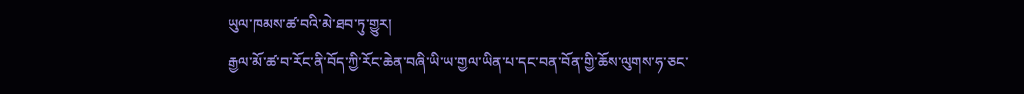ཡུལ་ཁམས་ཚ་བའི་མེ་ཐབ་ཏུ་གྱུར།
རྒྱལ་མོ་ཚ་བ་རོང་ནི་བོད་ཀྱི་རོང་ཆེན་བཞི་ཡི་ཡ་གྱལ་ཡིན་པ་དང་བན་བོན་གྱི་ཆོས་ལུགས་ཧ་ཅང་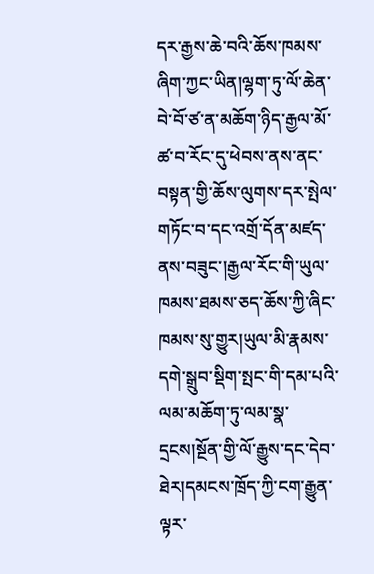དར་རྒྱས་ཆེ་བའི་ཆོས་ཁམས་ཞིག་ཀྱང་ཡིན།ལྷག་ཏུ་ལོ་ཆེན་བེ་བོ་ཙ་ན་མཆོག་ཉིད་རྒྱལ་མོ་ཚ་བ་རོང་དུ་ཕེབས་ནས་ནང་བསྟན་གྱི་ཆོས་ལུགས་དར་སྤེལ་གཏོང་བ་དང་འགྲོ་དོན་མཛད་ནས་བཟུང་།རྒྱལ་རོང་གི་ཡུལ་ཁམས་ཐམས་ཅད་ཆོས་ཀྱི་ཞིང་ཁམས་སུ་གྱུར།ཡུལ་མི་རྣམས་དགེ་སྒྲུབ་སྡིག་སྤང་གི་དམ་པའི་ལམ་མཆོག་ཏུ་ལམ་སྣ་དྲངས།སྔོན་གྱི་ལོ་རྒྱུས་དང་དེབ་ཐེར།དམངས་ཁྲོད་ཀྱི་ངག་རྒྱུན་ལྟར་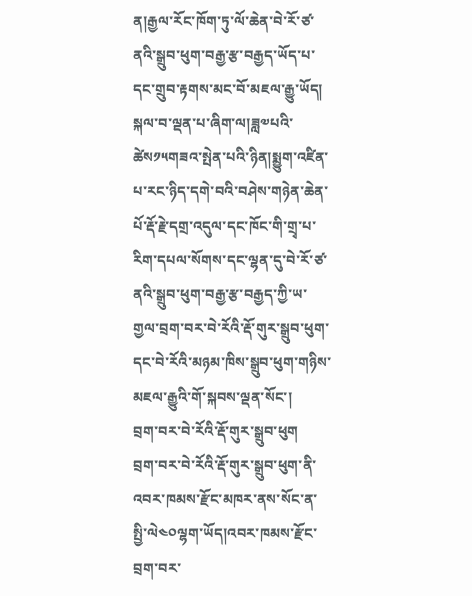ན།རྒྱལ་རོང་ཁོག་ཏུ་ལོ་ཆེན་བེ་རོ་ཙ་ནའི་སྒྲུབ་ཕུག་བརྒྱ་རྩ་བརྒྱད་ཡོད་པ་དང་གྲུབ་རྟགས་མང་བོ་མཇལ་རྒྱུ་ཡོད། སྐལ་བ་ལྡན་པ་ཞིག་ལ།ཟླ༧པའི་ཚེས༡༥གཟའ་སྤེན་པའི་ཉིན།སྨྱུག་འཛིན་པ་རང་ཉིད་དགེ་བའི་བཤེས་གཉེན་ཆེན་པོ་རྡོ་རྗེ་དགྲ་འདུལ་དང་ཁོང་གི་གྲྭ་པ་རིག་དཔལ་སོགས་དང་ལྷན་དུ་བེ་རོ་ཙ་ནའི་སྒྲུབ་ཕུག་བརྒྱ་རྩ་བརྒྱད་ཀྱི་ཡ་གྱལ་བྲག་བར་བེ་རོའི་རྡོ་གུར་སྒྲུབ་ཕུག་དང་བེ་རོའི་མཉམ་ཁིས་སྒྲུབ་ཕུག་གཉིས་མཇལ་རྒྱུའི་གོ་སྐབས་ལྡན་སོང་།
བྲག་བར་བེ་རོའི་རྡོ་གུར་སྒྲུབ་ཕུག
བྲག་བར་བེ་རོའི་རྡོ་གུར་སྒྲུབ་ཕུག་ནི་འབར་ཁམས་རྫོང་མཁར་ནས་སོང་ན་སྤྱི་ལེ༤༠ལྷག་ཡོད།འབར་ཁམས་རྫོང་བྲག་བར་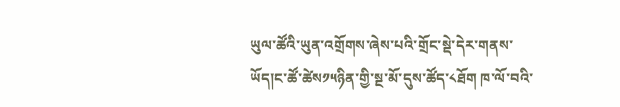ཡུལ་ཚོའི་ཡུན་འགྲོགས་ཞེས་པའི་གྲོང་སྡེ་དེར་གནས་ཡོད།ང་ཚོ་ཚེས༡༥ཉིན་གྱི་སྔ་མོ་དུས་ཚོད་༨ཐོག ཁ་ལོ་བའི་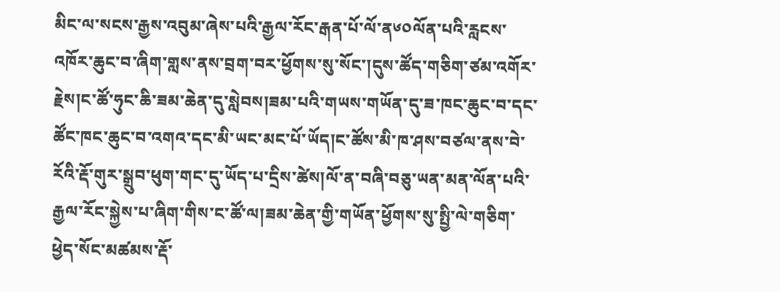མིང་ལ་སངས་རྒྱས་འབུམ་ཞེས་པའི་རྒྱལ་རོང་རྒན་པོ་ལོ་ན༦༠ལོན་པའི་རླངས་འཁོར་ཆུང་བ་ཞིག་གླས་ནས་བྲག་བར་ཕྱོགས་སུ་སོང་།དུས་ཚོད་གཅིག་ཙམ་འགོར་རྗེས།ང་ཚོ་ཧུང་ཆི་ཟམ་ཆེན་དུ་སླེབས།ཟམ་པའི་གཡས་གཡོན་དུ་ཟ་ཁང་ཆུང་བ་དང་ཚོང་ཁང་ཆུང་བ་འགའ་དང་མི་ཡང་མང་པོ་ཡོད།ང་ཚོས་མི་ཁ་ཤས་བཙལ་ནས་བེ་རོའི་རྡོ་གུར་སྒྲུབ་ཕུག་གང་དུ་ཡོད་པ་དྲིས་ཚེས།ལོ་ན་བཞི་བཅུ་ཡན་མན་ལོན་པའི་རྒྱལ་རོང་སྐྱེས་པ་ཞིག་གིས་ང་ཚོ་ལ།ཟམ་ཆེན་གྱི་གཡོན་ཕྱོགས་སུ་སྤྱི་ལེ་གཅིག་ཕྱེད་སོང་མཚམས་རྡོ་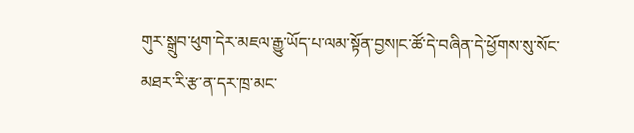གུར་སྒྲུབ་ཕུག་དེར་མཇལ་རྒྱུ་ཡོད་པ་ལམ་སྟོན་བྱས།ང་ཚོ་དེ་བཞིན་དེ་ཕྱོགས་སུ་སོང་མཐར་རི་རྩ་ན་དར་ཁྲ་མང་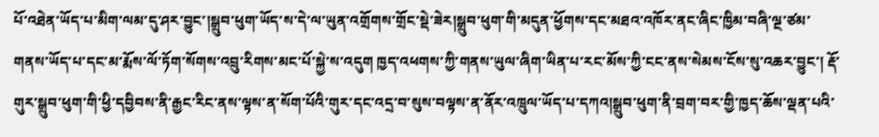པོ་འཐེན་ཡོད་པ་མིག་ལམ་དུ་ཤར་བྱུང་།སྒྲུབ་ཕུག་ཡོད་ས་དེ་ལ་ཡུན་འགྲོགས་གྲོང་སྡེ་ཟེར།སྒྲུབ་ཕུག་གི་མདུན་ཕྱོགས་དང་མཐའ་འཁོར་ནང་ཞིང་ཁྱིམ་བཞི་ལྔ་ཙམ་གནས་ཡོད་པ་དང་མ་རྨོས་ལོ་ཏོག་སོགས་འབྲུ་རིགས་མང་པོ་སྐྱེ་ས་འདུག ཁྱད་འཕགས་ཀྱི་གནས་ཡུལ་ཞིག་ཡིན་པ་རང་མོས་ཀྱི་ངང་ནས་སེམས་ངོས་སུ་འཆར་བྱུང་། རྡོ་གུར་སྒྲུབ་ཕུག་གི་ཕྱི་དབྱིབས་ནི་རྒྱང་རིང་ནས་ལྟས་ན་སོག་པོའི་གུར་དང་འདྲ་བ་སུས་བལྟས་ན་ནོར་འཁྲུལ་ཡོད་པ་དཀའ།སྒྲུབ་ཕུག་ནི་བྲག་བར་གྱི་ཁྱད་ཆོས་ལྡན་པའི་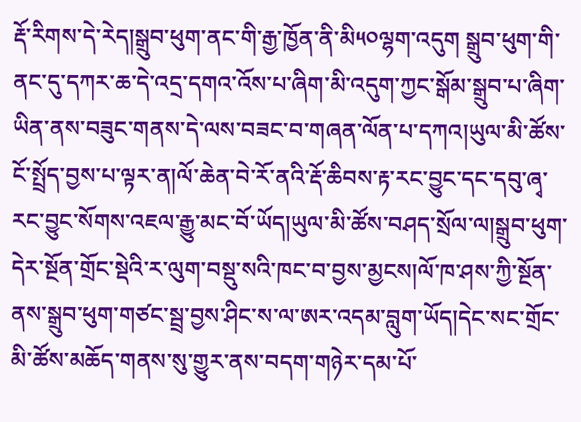རྡོ་རིགས་དེ་རེད།སྒྲུབ་ཕུག་ནང་གི་རྒྱ་ཁྱོན་ནི་མི༥༠ལྷག་འདུག སྒྲུབ་ཕུག་གི་ནང་དུ་དཀར་ཆ་དེ་འདྲ་དགའ་འོས་པ་ཞིག་མི་འདུག་ཀྱང་སྒོམ་སྒྲུབ་པ་ཞིག་ཡིན་ནས་བཟུང་གནས་དེ་ལས་བཟང་བ་གཞན་ལོན་པ་དཀའ།ཡུལ་མི་ཚོས་ངོ་སྤྲོད་བྱས་པ་ལྟར་ན།ལོ་ཆེན་བེ་རོ་ནའི་རྡོ་ཆིབས་རྟ་རང་བྱུང་དང་དབུ་ཞྭ་རང་བྱུང་སོགས་འཇལ་རྒྱུ་མང་བོ་ཡོད།ཡུལ་མི་ཚོས་བཤད་སྲོལ་ལ།སྒྲུབ་ཕུག་དེར་སྔོན་གྲོང་སྡེའི་ར་ལུག་བསྡུ་སའི་ཁང་བ་བྱས་མྱངས།ལོ་ཁ་ཤས་ཀྱི་སྔོན་ནས་སྒྲུབ་ཕུག་གཙང་སྦྲ་བྱས་ཤིང་ས་ལ་ཨར་འདམ་བླུག་ཡོད།དེང་སང་གྲོང་མི་ཚོས་མཆོད་གནས་སུ་གྱུར་ནས་བདག་གཉེར་དམ་པོ་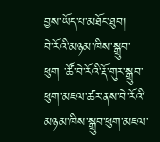བྱས་ཡོད་པ་མཐོང་ཐུབ།
བེ་རོའི་མཉམ་ཁིས་སྒྲུབ་ཕུག ་ཚོ་བེ་རོའི་རྡོ་གུར་སྒྲུབ་ཕུག་མཇལ་ཚར་ནས་བེ་རོའི་མཉམ་ཁིས་སྒྲུབ་ཕུག་མཇལ་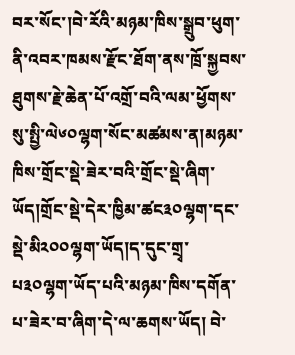བར་སོང་།བེ་རོའི་མཉམ་ཁིས་སྒྲུབ་ཕུག་ནི་འབར་ཁམས་རྫོང་ཐོག་ནས་ཁྲོ་སྐྱབས་ཐུགས་རྗེ་ཆེན་པོ་འགྲོ་བའི་ལམ་ཕྱོགས་སུ་སྤྱི་ལེ༦༠ལྷག་སོང་མཚམས་ན།མཉམ་ཁིས་གྲོང་སྡེ་ཟེར་བའི་གྲོང་སྡེ་ཞིག་ཡོད།གྲོང་སྡེ་དེར་ཁྱིམ་ཚང༣༠ལྷག་དང་སྡེ་མི༢༠༠ལྷག་ཡོད།ད་དུང་གྲྭ་པ༣༠ལྷག་ཡོད་པའི་མཉམ་ཁིས་དགོན་པ་ཟེར་བ་ཞིག་དེ་ལ་ཆགས་ཡོད། བེ་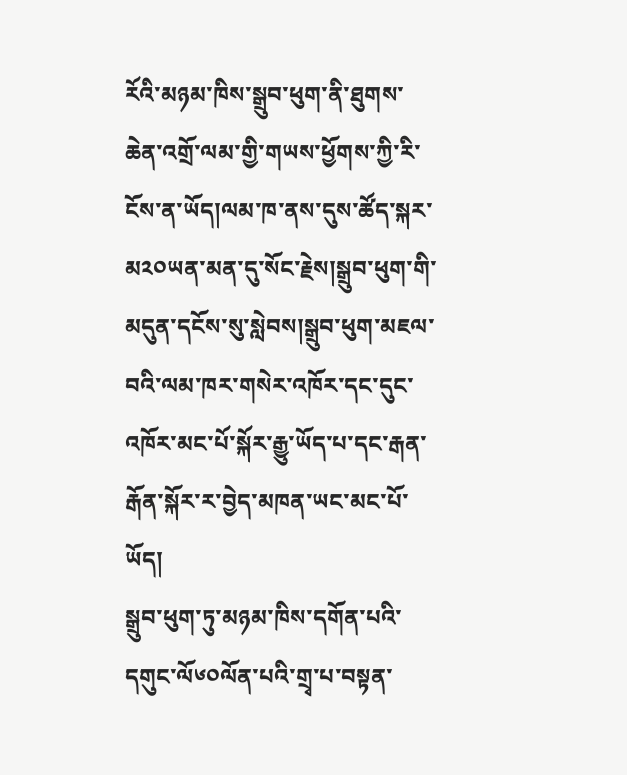རོའི་མཉམ་ཁིས་སྒྲུབ་ཕུག་ནི་ཐུགས་ཆེན་འགྲོ་ལམ་གྱི་གཡས་ཕྱོགས་ཀྱི་རི་ངོས་ན་ཡོད།ལམ་ཁ་ནས་དུས་ཚོད་སྐར་མ༢༠ཡན་མན་དུ་སོང་རྗེས།སྒྲུབ་ཕུག་གི་མདུན་དངོས་སུ་སླེབས།སྒྲུབ་ཕུག་མཇལ་བའི་ལམ་ཁར་གསེར་འཁོར་དང་དུང་འཁོར་མང་པོ་སྐོར་རྒྱུ་ཡོད་པ་དང་རྒན་རྒོན་སྐོར་ར་བྱེད་མཁན་ཡང་མང་པོ་ཡོད།
སྒྲུབ་ཕུག་ཏུ་མཉམ་ཁིས་དགོན་པའི་དགུང་ལོ༦༠ལོན་པའི་གྲྭ་པ་བསྟན་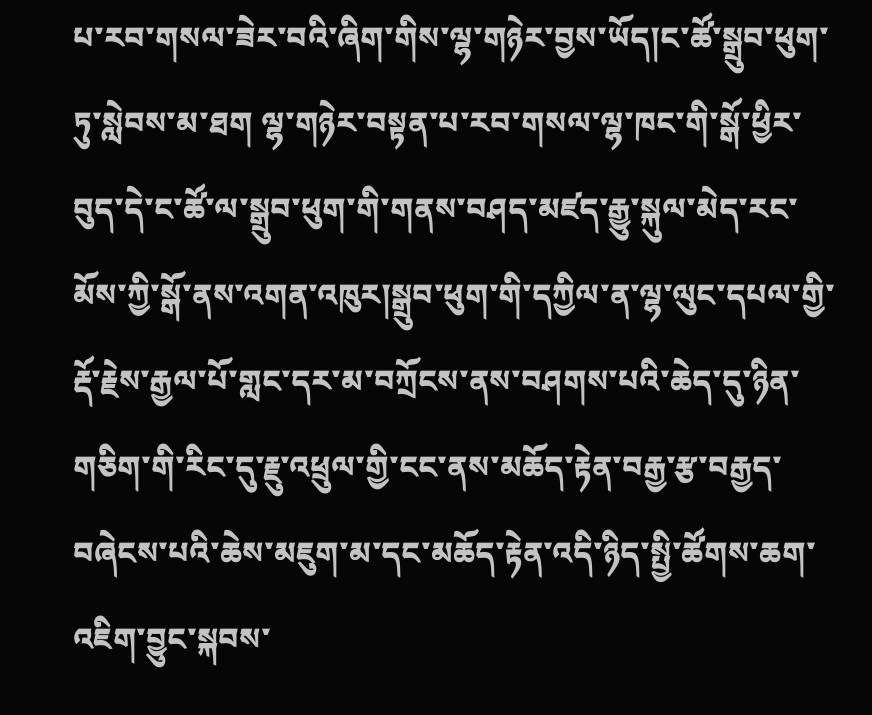པ་རབ་གསལ་ཟེར་བའི་ཞིག་གིས་ལྷ་གཉེར་བྱས་ཡོད།ང་ཚོ་སྒྲུབ་ཕུག་ཏུ་སླེབས་མ་ཐག ལྷ་གཉེར་བསྟན་པ་རབ་གསལ་ལྷ་ཁང་གི་སྒོ་ཕྱིར་བུད་དེ་ང་ཚོ་ལ་སྒྲུབ་ཕུག་གི་གནས་བཤད་མཛད་རྒྱུ་སྐུལ་མེད་རང་མོས་ཀྱི་སྒོ་ནས་འགན་འཁུར།སྒྲུབ་ཕུག་གི་དཀྱིལ་ན་ལྷ་ལུང་དཔལ་གྱི་རྡོ་རྗེས་རྒྱལ་པོ་གླང་དར་མ་བཀྲོངས་ནས་བཤགས་པའི་ཆེད་དུ་ཉིན་གཅིག་གི་རིང་དུ་རྗུ་འཕྲུལ་གྱི་ངང་ནས་མཆོད་རྟེན་བརྒྱ་རྩ་བརྒྱད་བཞེངས་པའི་ཆེས་མཇུག་མ་དང་མཆོད་རྟེན་འདི་ཉིད་སྤྱི་ཚོགས་ཆག་འཇིག་བྱུང་སྐབས་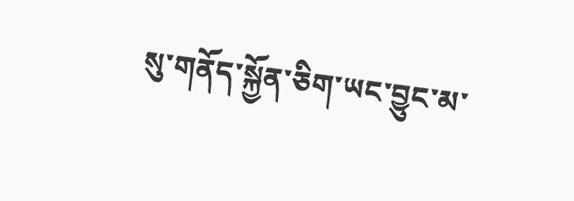སུ་གནོད་སྐྱོན་ཅིག་ཡང་བྱུང་མ་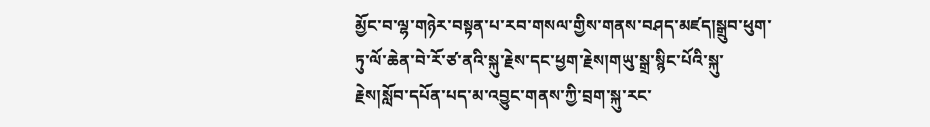མྱོང་བ་ལྷ་གཉེར་བསྟན་པ་རབ་གསལ་གྱིས་གནས་བཤད་མཛད།སྒྲུབ་ཕུག་ཏུ་ལོ་ཆེན་བེ་རོ་ཙ་ནའི་སྐུ་རྗེས་དང་ཕྱག་རྗེས།གཡུ་སྒྲ་སྙིང་པོའི་སྐུ་རྗེས།སློབ་དཔོན་པད་མ་འབྱུང་གནས་ཀྱི་བྲག་སྐུ་རང་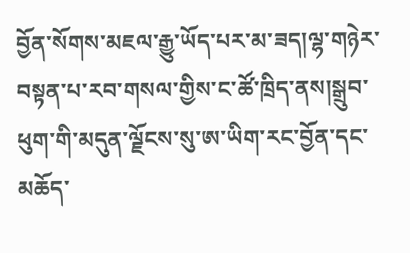བྱོན་སོགས་མཇལ་རྒྱུ་ཡོད་པར་མ་ཟད།ལྷ་གཉེར་བསྟན་པ་རབ་གསལ་གྱིས་ང་ཚོ་ཁྲིད་ནས།སྒྲུབ་ཕུག་གི་མདུན་ལྗོངས་སུ་ཨ་ཡིག་རང་བྱོན་དང་མཆོད་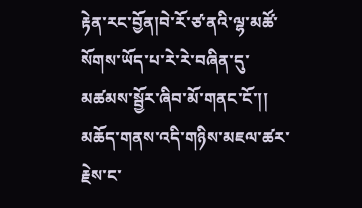རྟེན་རང་བྱོན།བེ་རོ་ཙ་ནའི་ལྷ་མཚོ་སོགས་ཡོད་པ་རེ་རེ་བཞིན་དུ་མཚམས་སྦྱོར་ཞིབ་མོ་གནང་ངོ་།།
མཆོད་གནས་འདི་གཉིས་མཇལ་ཚར་རྗེས་ང་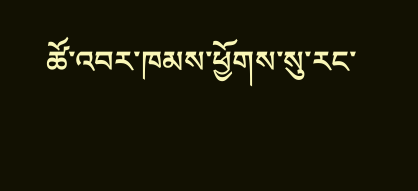ཚོ་འབར་ཁམས་ཕྱོགས་སུ་རང་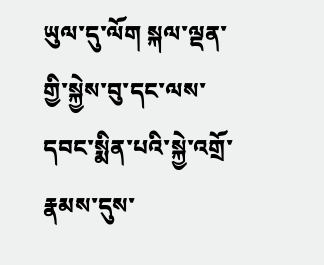ཡུལ་དུ་ལོག སྐལ་ལྡན་གྱི་སྐྱེས་བུ་དང་ལས་དབང་སྨིན་པའི་སྐྱེ་འགྲོ་རྣམས་དུས་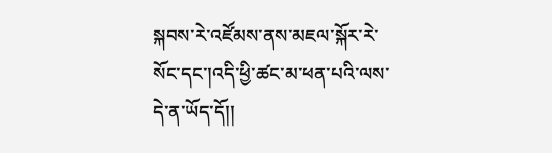སྐབས་རེ་འཛོམས་ནས་མཇལ་སྐོར་རེ་སོང་དང་།འདི་ཕྱི་ཚང་མ་ཕན་པའི་ལས་དེ་ན་ཡོད་དོ།།